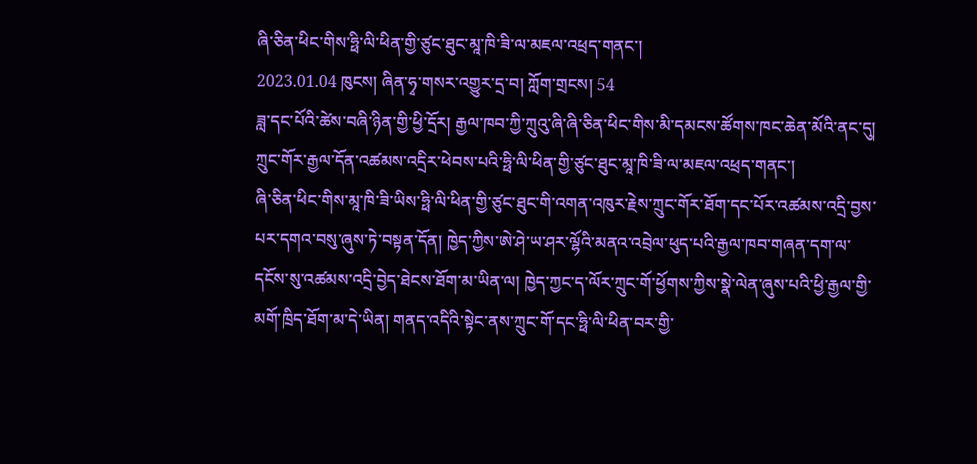ཞི་ཅིན་ཕིང་གིས་ཧྥི་ལི་ཕིན་གྱི་ཙུང་ཐུང་མཱ་ཁི་ཟི་ལ་མཇལ་འཕྲད་གནང་།
2023.01.04 ཁུངས། ཞིན་ཧྭ་གསར་འགྱུར་དྲ་བ། ཀློག་གྲངས། 54
ཟླ་དང་པོའི་ཚེས་བཞི་ཉིན་གྱི་ཕྱི་དྲོར། རྒྱལ་ཁབ་ཀྱི་ཀྲུའུ་ཞི་ཞི་ཅིན་ཕིང་གིས་མི་དམངས་ཚོགས་ཁང་ཆེན་མོའི་ནང་དུ། ཀྲུང་གོར་རྒྱལ་དོན་འཚམས་འདྲིར་ཕེབས་པའི་ཧྥི་ལི་ཕིན་གྱི་ཙུང་ཐུང་མཱ་ཁི་ཟི་ལ་མཇལ་འཕྲད་གནང་།
ཞི་ཅིན་ཕིང་གིས་མཱ་ཁི་ཟི་ཡིས་ཧྥི་ལི་ཕིན་གྱི་ཙུང་ཐུང་གི་འགན་འཁུར་རྗེས་ཀྲུང་གོར་ཐོག་དང་པོར་འཚམས་འདྲི་བྱས་པར་དགའ་བསུ་ཞུས་ཏེ་བསྟན་དོན། ཁྱེད་ཀྱིས་ཨེ་ཤེ་ཡ་ཤར་ལྷོའི་མནའ་འབྲེལ་ཕུད་པའི་རྒྱལ་ཁབ་གཞན་དག་ལ་དངོས་སུ་འཚམས་འདྲི་བྱེད་ཐེངས་ཐོག་མ་ཡིན་ལ། ཁྱེད་ཀྱང་ད་ལོར་ཀྲུང་གོ་ཕྱོགས་ཀྱིས་སྣེ་ལེན་ཞུས་པའི་ཕྱི་རྒྱལ་གྱི་མགོ་ཁྲིད་ཐོག་མ་དེ་ཡིན། གནད་འདིའི་སྟེང་ནས་ཀྲུང་གོ་དང་ཧྥི་ལི་ཕིན་བར་གྱི་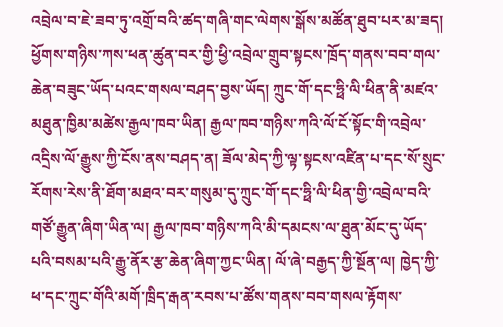འབྲེལ་བ་ཇེ་ཟབ་ཏུ་འགྲོ་བའི་ཚད་གཞི་གང་ལེགས་སྒོས་མཚོན་ཐུབ་པར་མ་ཟད། ཕྱོགས་གཉིས་ཀས་ཕན་ཚུན་བར་གྱི་ཕྱི་འབྲེལ་གྲུབ་སྟངས་ཁྲོད་གནས་བབ་གལ་ཆེན་བཟུང་ཡོད་པའང་གསལ་བཤད་བྱས་ཡོད། ཀྲུང་གོ་དང་ཧྥི་ལི་ཕིན་ནི་མཛའ་མཐུན་ཁྱིམ་མཚེས་རྒྱལ་ཁབ་ཡིན། རྒྱལ་ཁབ་གཉིས་ཀའི་ལོ་ངོ་སྟོང་གི་འབྲེལ་འདྲིས་ལོ་རྒྱུས་ཀྱི་ངོས་ནས་བཤད་ན། ཟོལ་མེད་ཀྱི་ལྟ་སྟངས་འཛིན་པ་དང་སོ་སྲུང་རོགས་རེས་ནི་ཐོག་མཐའ་བར་གསུམ་དུ་ཀྲུང་གོ་དང་ཧྥི་ལི་ཕིན་གྱི་འབྲེལ་བའི་གཙོ་རྒྱུན་ཞིག་ཡིན་ལ། རྒྱལ་ཁབ་གཉིས་ཀའི་མི་དམངས་ལ་ཐུན་མོང་དུ་ཡོད་པའི་བསམ་པའི་རྒྱུ་ནོར་རྩ་ཆེན་ཞིག་ཀྱང་ཡིན། ལོ་ཞེ་བརྒྱད་ཀྱི་སྔོན་ལ། ཁྱེད་ཀྱི་ཕ་དང་ཀྲུང་གོའི་མགོ་ཁྲིད་རྒན་རབས་པ་ཚོས་གནས་བབ་གསལ་རྟོགས་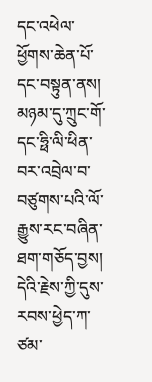དང་འཕེལ་ཕྱོགས་ཆེན་པོ་དང་བསྟུན་ནས། མཉམ་དུ་ཀྲུང་གོ་དང་ཧྥི་ལི་ཕིན་བར་འབྲེལ་བ་བཙུགས་པའི་ལོ་རྒྱུས་རང་བཞིན་ཐག་གཅོད་བྱས། དེའི་རྗེས་ཀྱི་དུས་རབས་ཕྱེད་ཀ་ཙམ་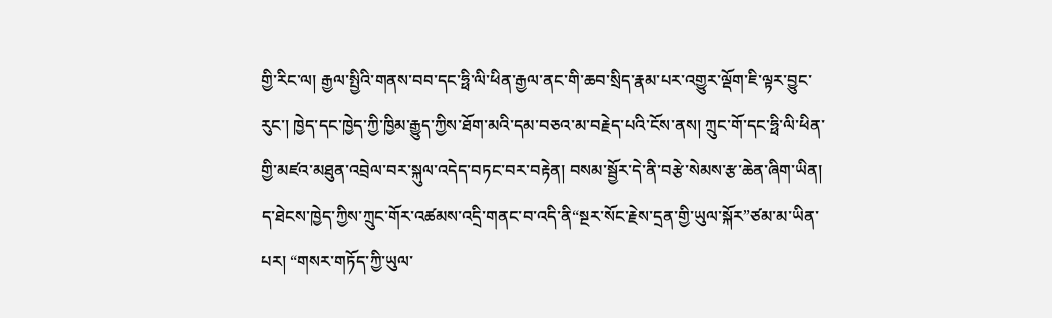གྱི་རིང་ལ། རྒྱལ་སྤྱིའི་གནས་བབ་དང་ཧྥི་ལི་ཕིན་རྒྱལ་ནང་གི་ཆབ་སྲིད་རྣམ་པར་འགྱུར་ལྡོག་ཇི་ལྟར་བྱུང་རུང་། ཁྱེད་དང་ཁྱེད་ཀྱི་ཁྱིམ་རྒྱུད་ཀྱིས་ཐོག་མའི་དམ་བཅའ་མ་བརྗེད་པའི་ངོས་ནས། ཀྲུང་གོ་དང་ཧྥི་ལི་ཕིན་གྱི་མཛའ་མཐུན་འབྲེལ་བར་སྐུལ་འདེད་བཏང་བར་བརྟེན། བསམ་སྦྱོར་དེ་ནི་བརྩེ་སེམས་རྩ་ཆེན་ཞིག་ཡིན། ད་ཐེངས་ཁྱེད་ཀྱིས་ཀྲུང་གོར་འཚམས་འདྲི་གནང་བ་འདི་ནི“སྔར་སོང་རྗེས་དྲན་གྱི་ཡུལ་སྐོར”ཙམ་མ་ཡིན་པར། “གསར་གཏོད་ཀྱི་ཡུལ་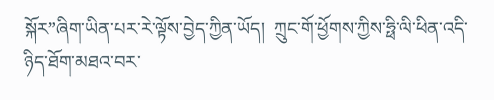སྐོར”ཞིག་ཡིན་པར་རེ་ལྟོས་བྱེད་ཀྱིན་ཡོད།  ཀྲུང་གོ་ཕྱོགས་ཀྱིས་ཧྥི་ལི་ཕིན་འདི་ཉིད་ཐོག་མཐའ་བར་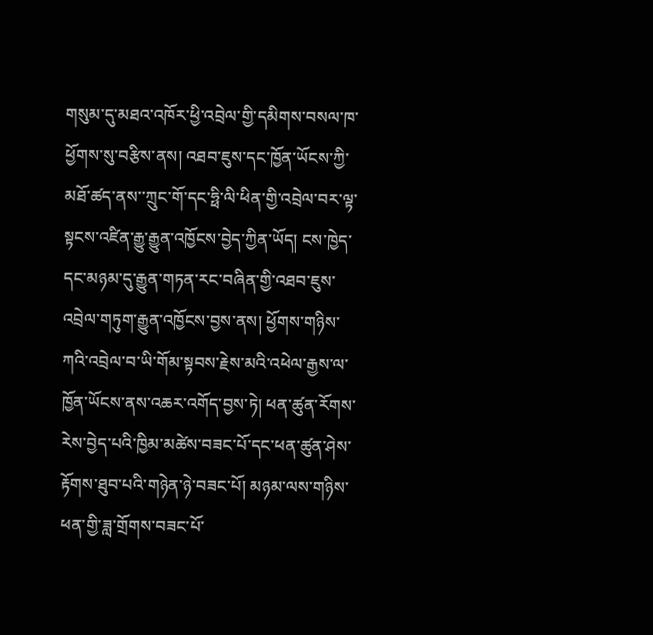གསུམ་དུ་མཐའ་འཁོར་ཕྱི་འབྲེལ་གྱི་དམིགས་བསལ་ཁ་ཕྱོགས་སུ་བརྩིས་ནས། འཐབ་ཇུས་དང་ཁྱོན་ཡོངས་ཀྱི་མཐོ་ཚད་ནས་་ཀྲུང་གོ་དང་ཧྥི་ལི་ཕིན་གྱི་འབྲེལ་བར་ལྟ་སྟངས་འཛིན་རྒྱུ་རྒྱུན་འཁྱོངས་བྱེད་ཀྱིན་ཡོད། ངས་ཁྱེད་དང་མཉམ་དུ་རྒྱུན་གཏན་རང་བཞིན་གྱི་འཐབ་ཇུས་འབྲེལ་གཏུག་རྒྱུན་འཁྱོངས་བྱས་ནས། ཕྱོགས་གཉིས་ཀའི་འབྲེལ་བ་ཡི་གོམ་སྟབས་རྗེས་མའི་འཕེལ་རྒྱས་ལ་ཁྱོན་ཡོངས་ནས་འཆར་འགོད་བྱས་ཏེ། ཕན་ཚུན་རོགས་རེས་བྱེད་པའི་ཁྱིམ་མཚེས་བཟང་པོ་དང་ཕན་ཚུན་ཤེས་རྟོགས་ཐུབ་པའི་གཉེན་ཉེ་བཟང་པོ། མཉམ་ལས་གཉིས་ཕན་གྱི་ཟླ་གྲོགས་བཟང་པོ་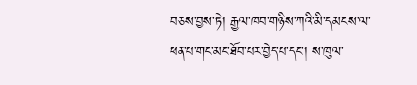བཅས་བྱས་ཏེ། རྒྱལ་ཁབ་གཉིས་ཀའི་མི་དམངས་ལ་ཕན་པ་གང་མང་ཐོབ་པར་བྱེད་པ་དང་། ས་ཁུལ་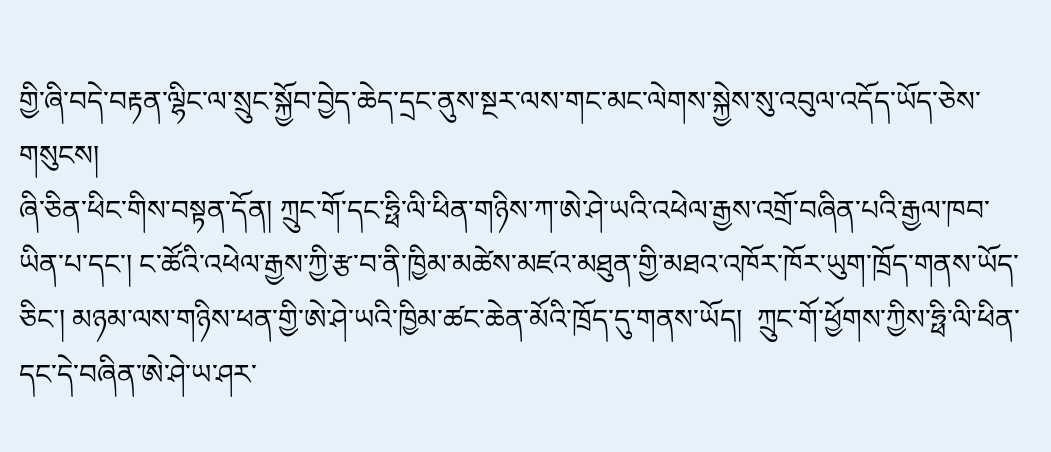གྱི་ཞི་བདེ་བརྟན་ལྷིང་ལ་སྲུང་སྐྱོབ་བྱེད་ཆེད་དྲང་ནུས་སྔར་ལས་གང་མང་ལེགས་སྐྱེས་སུ་འབུལ་འདོད་ཡོད་ཅེས་གསུངས།
ཞི་ཅིན་ཕིང་གིས་བསྟན་དོན། ཀྲུང་གོ་དང་ཧྥི་ལི་ཕིན་གཉིས་ཀ་ཨེ་ཤེ་ཡའི་འཕེལ་རྒྱས་འགྲོ་བཞིན་པའི་རྒྱལ་ཁབ་ཡིན་པ་དང་། ང་ཚོའི་འཕེལ་རྒྱས་ཀྱི་རྩ་བ་ནི་ཁྱིམ་མཚེས་མཛའ་མཐུན་གྱི་མཐའ་འཁོར་ཁོར་ཡུག་ཁྲོད་གནས་ཡོད་ཅིང་། མཉམ་ལས་གཉིས་ཕན་གྱི་ཨེ་ཤེ་ཡའི་ཁྱིམ་ཚང་ཆེན་མོའི་ཁྲོད་དུ་གནས་ཡོད།  ཀྲུང་གོ་ཕྱོགས་ཀྱིས་ཧྥི་ལི་ཕིན་དང་དེ་བཞིན་ཨེ་ཤེ་ཡ་ཤར་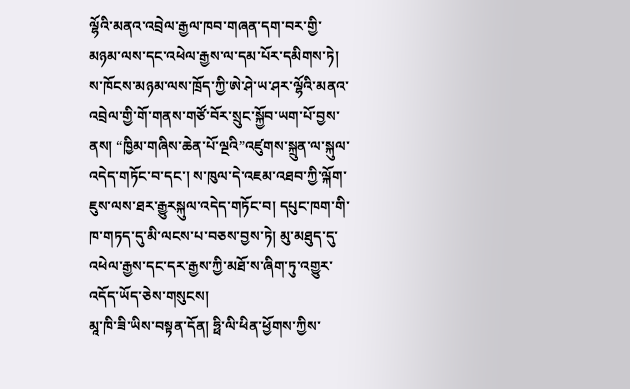ལྷོའི་མནའ་འབྲེལ་རྒྱལ་ཁབ་གཞན་དག་བར་གྱི་མཉམ་ལས་དང་འཕེལ་རྒྱས་ལ་དམ་པོར་དམིགས་ཏེ། ས་ཁོངས་མཉམ་ལས་ཁྲོད་ཀྱི་ཨེ་ཤེ་ཡ་ཤར་ལྷོའི་མནའ་འབྲེལ་གྱི་གོ་གནས་གཙོ་བོར་སྲུང་སྐྱོབ་ཡག་པོ་བྱས་ནས། “ཁྱིམ་གཞིས་ཆེན་པོ་ལྔའི”འཛུགས་སྐྲུན་ལ་སྐུལ་འདེད་གཏོང་བ་དང་། ས་ཁུལ་དེ་འཇམ་འཐབ་ཀྱི་ལྐོག་ཇུས་ལས་ཐར་རྒྱུརསྐུལ་འདེད་གཏོང་བ། དཔུང་ཁག་གི་ཁ་གཏད་དུ་མི་ལངས་པ་བཅས་བྱས་ཏེ། མུ་མཐུད་དུ་འཕེལ་རྒྱས་དང་དར་རྒྱས་ཀྱི་མཐོ་ས་ཞིག་ཏུ་འགྱུར་འདོད་ཡོད་ཅེས་གསུངས།
མཱ་ཁི་ཟི་ཡིས་བསྟན་དོན། ཧྥི་ལི་ཕིན་ཕྱོགས་ཀྱིས་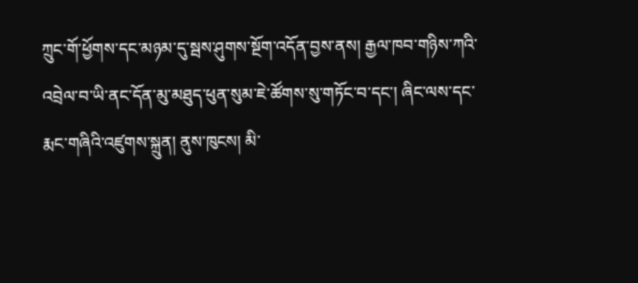ཀྲུང་གོ་ཕྱོགས་དང་མཉམ་དུ་སྦས་ཤུགས་སྔོག་འདོན་བྱས་ནས། རྒྱལ་ཁབ་གཉིས་ཀའི་འབྲེལ་བ་ཡི་ནང་དོན་མུ་མཐུད་ཕུན་སུམ་ཇེ་ཚོགས་སུ་གཏོང་བ་དང་། ཞིང་ལས་དང་རྨང་གཞིའི་འཛུགས་སྐྲུན། ནུས་ཁུངས། མི་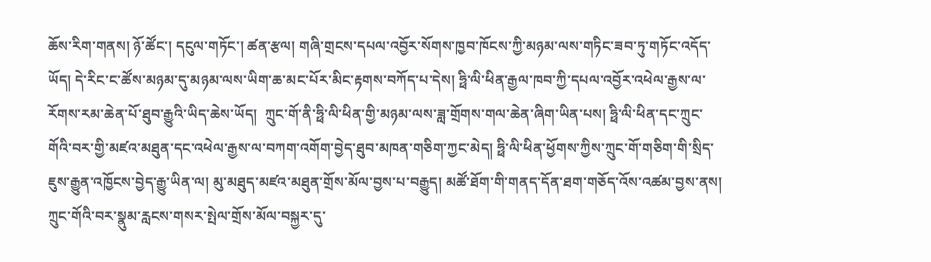ཆོས་རིག་གནས། ཉོ་ཚོང་། དངུལ་གཏོང་། ཚན་རྩལ། གཞི་གྲངས་དཔལ་འབྱོར་སོགས་ཁྱབ་ཁོངས་ཀྱི་མཉམ་ལས་གཏིང་ཟབ་ཏུ་གཏོང་འདོད་ཡོད། དེ་རིང་ང་ཚོས་མཉམ་དུ་མཉམ་ལས་ཡིག་ཆ་མང་པོར་མིང་རྟགས་བཀོད་པ་དེས། ཧྥི་ལི་ཕིན་རྒྱལ་ཁབ་ཀྱི་དཔལ་འབྱོར་འཕེལ་རྒྱས་ལ་རོགས་རམ་ཆེན་པོ་ཐུབ་རྒྱུའི་ཡིད་ཆེས་ཡོད།  ཀྲུང་གོ་ནི་ཧྥི་ལི་ཕིན་གྱི་མཉམ་ལས་ཟླ་གྲོགས་གལ་ཆེན་ཞིག་ཡིན་པས། ཧྥི་ལི་ཕིན་དང་ཀྲུང་གོའི་བར་གྱི་མཛའ་མཐུན་དང་འཕེལ་རྒྱས་ལ་བཀག་འགོག་བྱེད་ཐུབ་མཁན་གཅིག་ཀྱང་མེད། ཧྥི་ལི་ཕིན་ཕྱོགས་ཀྱིས་ཀྲུང་གོ་གཅིག་གི་སྲིད་ཇུས་རྒྱུན་འཁྱོངས་བྱེད་རྒྱུ་ཡིན་ལ། མུ་མཐུད་མཛའ་མཐུན་གྲོས་མོལ་བྱས་པ་བརྒྱུད། མཚོ་ཐོག་གི་གནད་དོན་ཐག་གཅོད་འོས་འཚམ་བྱས་ནས། ཀྲུང་གོའི་བར་སྣུམ་རླངས་གསར་སྤེལ་གྲོས་མོལ་བསྐྱར་དུ་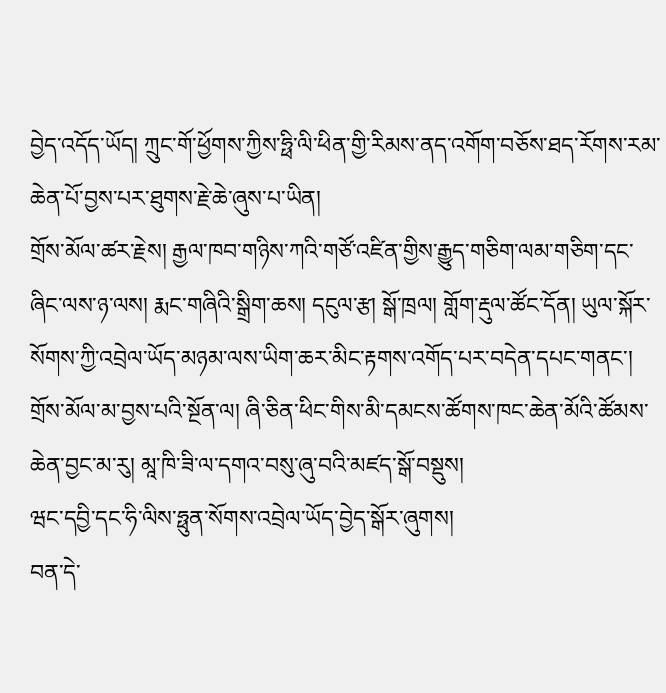བྱེད་འདོད་ཡོད། ཀྲུང་གོ་ཕྱོགས་ཀྱིས་ཧྥི་ལི་ཕིན་གྱི་རིམས་ནད་འགོག་བཅོས་ཐད་རོགས་རམ་ཆེན་པོ་བྱས་པར་ཐུགས་རྗེ་ཆེ་ཞུས་པ་ཡིན།
གྲོས་མོལ་ཚར་རྗེས། རྒྱལ་ཁབ་གཉིས་ཀའི་གཙོ་འཛིན་གྱིས་རྒྱུད་གཅིག་ལམ་གཅིག་དང་ཞིང་ལས་ཉ་ལས། རྨང་གཞིའི་སྒྲིག་ཆས། དངུལ་རྩ། སྒོ་ཁྲལ། གློག་རྡུལ་ཚོང་དོན། ཡུལ་སྐོར་སོགས་ཀྱི་འབྲེལ་ཡོད་མཉམ་ལས་ཡིག་ཆར་མིང་རྟགས་འགོད་པར་བདེན་དཔང་གནང་།
གྲོས་མོལ་མ་བྱས་པའི་སྔོན་ལ། ཞི་ཅིན་ཕིང་གིས་མི་དམངས་ཚོགས་ཁང་ཆེན་མོའི་ཚོམས་ཆེན་བྱང་མ་རུ། མཱ་ཁི་ཟི་ལ་དགའ་བསུ་ཞུ་བའི་མཛད་སྒོ་བསྡུས།
ཝང་དབྱི་དང་ཧི་ལིས་ཧྥུན་སོགས་འབྲེལ་ཡོད་བྱེད་སྒོར་ཞུགས།
བན་དེ་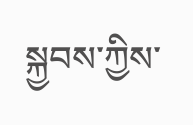སྐྱབས་ཀྱིས་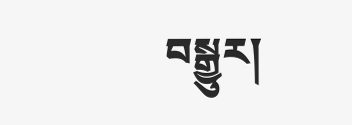བསྒྱུར།